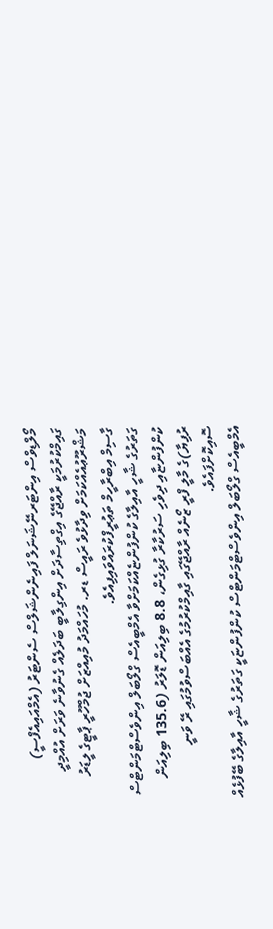މޯލްޑިވްސް އިންޓަރނޭޝަނަލް ފައިނެންޝަލްސް ސެންޓަރު (އެމްއައިއެފްސީ) ގައިމްކުރުމަކީ ރާއްޖޭގެ އިގްތިސާދަށް އިންގިލާބީ ބަދަލެއް ގެނުވާނެ ވަރަށް އުއްމިދީ މަޝްރޫޢުއެއްކަމަށް ވިދާޅުވެ ރައީސް ޑރ. މުހައްމަދު މުއިއްޒަށް ޖުމްހޫރީ ޕާޓީގެ ލީޑަރު ގާސިމް އިބްރާހީމް ތަޢުރީފްކުރައްވައިފިއެވެ.
ގަތަރުގެ ޝާހީ އާއިލާގެ ކުންފުންޏެއްކަމަށްވާ އެމްބީއެސް ގްލޯބަލް އިންވެސްޓްމަންޓްސް ކުންފުންޏާއި ދިވެހި ސަރުކާރާ ގުޅިގެން، 8.8 ބިލިއަން ޑޮލަރު (135.6 ބިލިއަން ރުފިޔާ)ގެ މާލީ ފްރީ ޒޯނެއް ރާއްޖޭގައި ގާއިމްކުރުމުގެ އެއްބަސްވުމުގައި ރޭ ވަނީ ސޮއިކޮށްފައެވެ.
އެމްބީއެސް ގްލޯބަލް އިންވެސްޓްމަންޓްސް ކުންފުންޏަކީ ގަތަރުގެ ޝާހީ އާއިލާގެ ބޭފުޅެއް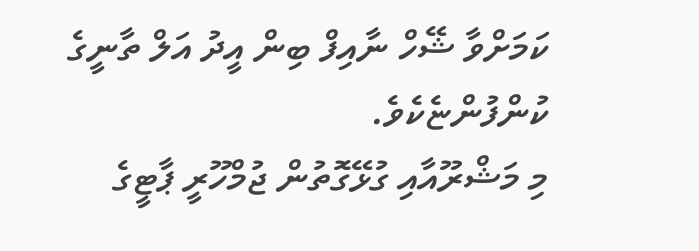ކަމަށްވާ ޝޭހް ނާއިފް ބިން އީދު އަލް ތާނީގެ ކުންފުންޏެކެވެ.
މި މަޝްރޫއާއި ގުޅޭގޮތުން ޖުމްހޫރީ ޕާޓީގެ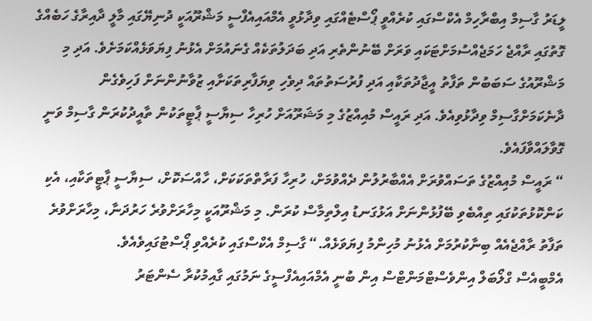ލީޑަރު ގާސިމް އިބްރާހިމް އެކްސްގައި ކުރެއްވީ ޕޯސްޓެއްގައި ވިދާޅުވީ އެމްއައިއެފްސީ މަޝްރޫއަކީ ދުނިޔޭގައި މާލީ ދާއިރާގެ ހަބެއްގެ ގޮތުގައި ރާއްޖެ ހަމަޖެއްސުމަށްޓަކައި ވަރަށް ބޭނުންތެރި އަދި ބަދަލުތަކެއް ގެނައުމަށް އެޅުނު ފިޔަވަޅެއްކަމަށެވެ. އަދި މި މަޝްރޫއުގެ ސަބަބުން ތަފާތު އީޖާދުތަކާއި އަދި ފުރުސަތުތައް ދިވެހި ވިޔަފާރިތަކަށާއި ޒުވާނުންނަށް ފަހިވެގެން ދާނެކަމަށްގާސިމް ވިދާޅުވިއެވެ. އަދި ރައީސް މުއިއްޒުގެ މި މަޝަރޫއަށް ހުރިހާ ސިޔާސީ ޕާޓީތަކުން ތާއީދުކުރަން ގާސިމް ވަނީ ގޮވާލައްވާފައެވެ.
“ ރައީސް މުއިއްޒުގެ ތަސައްވުރަށް އެއްބާރުލުން ދެއްވުމަށް، ހުރިހާ ފަރާތްތަކަކަށް، ހާއްސަކޮށް، ސިޔާސީ ޕާޓީތަކާއި، އެކި ކަންކޮޅުތަކުގައި ތިއްބެވި ބޭފުޅުންނަށް އަޅުގަނޑު އިލްތިމާސް ކުރަން. މި މަޝްރޫއަކީ މިހާރަށްވުރެ ހަރުދަނާ، މިހާރަށްވުރެ ތަފާތު ރާއްޖެއެއް ބިނާކުރުމަށް އެޅުނު މުހިންމު ފިޔަވަޅެއް.“ ގާސިމް އެކްސްގައި ކުރެއްވި ޕޯސްޓުގައިވެއެވެ.
އެމްބީއެސް ގްލޯބަލް އިންވެސްޓްމަންޓްސް އިން ބުނީ އެމްއައިއެފްސީގެ ނަމުގައި ގާއިމުކުރާ ސެންޓަރު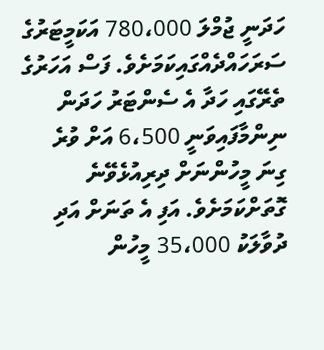ހަދަނީ ޖުމްލަ 780،000 އަކަމީޓަރުގެ ސަރަހައްދެއްގައިކަމަށެވެ. ފަސް އަހަރުގެ ތެރޭގައި ހަދާ އެ ސެންޓަރު ހަދަން ނިންމާފައިވަނީ 6،500 އަށް ވުރެ ގިނަ މީހުންނަށް ދިރިއުޅެވޭނެ ގޮތަށްކަމަށެވެ. އަފި އެ ތަނަށް އަދި ދުވާލަކު 35،000 މީހުން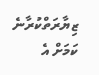ޒިޔާރަތްކުރާނެ ކަމަށް އެ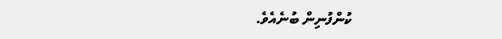ކުންފުނިން ބުނެއެވެ.